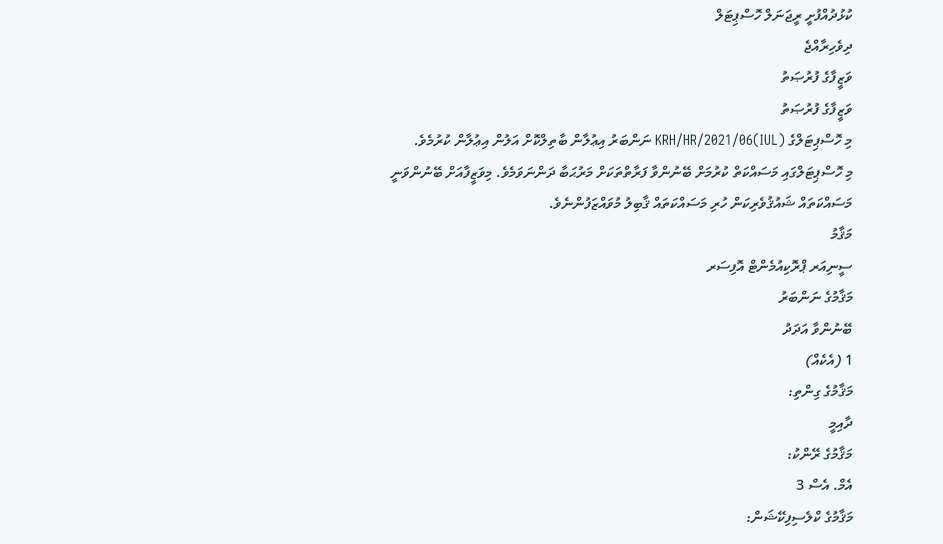ކުޅުދުއްފުށީ ރީޖަނަލް ހޮސްޕިޓަލް
ދިވެހިރާއްޖެ
ވަޒީފާގެ ފުރުޞަތު
ވަޒީފާގެ ފުރުޞަތު
މި ހޮސްޕިޓަލްގެ (IUL)KRH/HR/2021/06 ނަންބަރު އިޢުލާން ބާތިލްކޮށް އަލުން އިޢުލާން ކުރުމެވެ.
މި ހޮސްޕިޓަލްގައި މަސައްކަތް ކުރުމަށް ބޭނުންވާ ފަރާތްތަކަށް މަރުޙަބާ ދަންނަވަމެވެ. މިވަޒީފާއަށް ބޭނުންވަނީ މަސައްކަތައް ޝައުޤުވެރިކަން ހުރި މަސައްކަތައް ޤާބިލު މުވައްޒަފުންނެވެ.
މަޤާމު
ސީނިއަރ ޕްރޮކިއުމެންޓް އޮފިސަރ
މަޤާމުގެ ނަންބަރު
ބޭނުންވާ އަދަދު
1 (އެކެއް)
މަޤާމުގެ ގިންތި:
ދާއިމީ
މަޤާމުގެ ރޭންކު:
އެމް. އެސް 3
މަޤާމުގެ ކްލެސިފިކޭޝަން: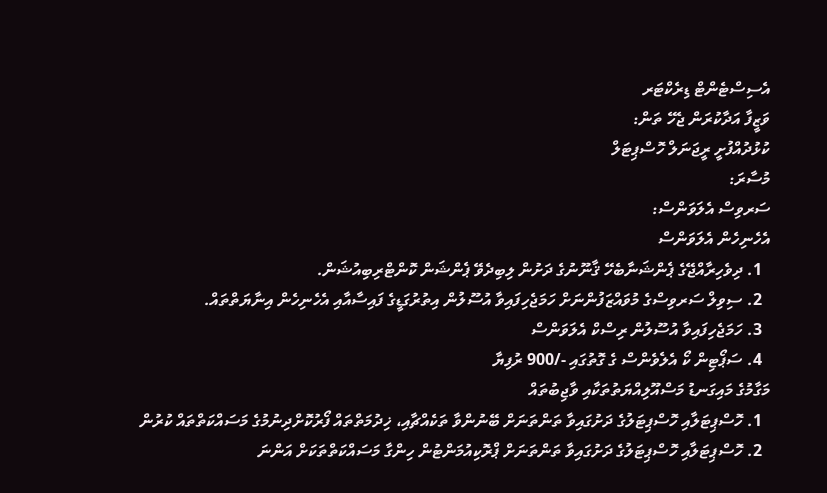އެސިސްޓެންޓް ޑިރެކްޓަރ
ވަޒީފާ އަދާކުރަން ޖެހޭ ތަން:
ކުޅުދުއްފުށީ ރީޖަނަލް ހޮސްޕިޓަލް
މުސާރަ:
ސަރވިސް އެލަވަންސް:
އެހެނިހެން އެލަވަންސް
  1. ދިވެހިރާއްޖޭގެ ޕެންޝަނާބެހޭ ޤާނޫނުގެ ދަށުން ލިބިދެވޭ ޕެންޝަން ކޮންޓްރިބިއުޝަން.
  2. ސިވިލް ސަރވިސްގެ މުވައްޒަފުންނަށް ހަމަޖެހިފައިވާ އުސޫލުން އިތުރުގަޑީގެ ފައިސާއާއި އެހެނިހެން އިނާޔަތްތައް.
  3. ހަމަޖެހިފައިވާ އުސޫލުން ރިސްކް އެލަވަންސް
  4. ސަޕޯޓިން ކޯ އެލެވެންސް ގެ ގޮތުގައި -/900 ރުފިޔާ
މަގާމުގެ މައިގަނޑު މަސްއޫލިއްޔަތުތަކާއި ވާޖިބުތައް
  1. ހޮސްޕިޓަލާއި ހޮސްޕިޓަލުގެ ދަށުގައިވާ ތަންތަނަށް ބޭނުންވާ ތަކެއްޗާއި، ޚިދުމަތްތައް ފޯރުކޮށްދިނުމުގެ މަސައްކަތްތައް ކުރުން
  2. ހޮސްޕިޓަލާއި ހޮސްޕިޓަލުގެ ދަށުގައިވާ ތަންތަނަށް ޕްރޮކިއުމަންޓުން ހިންގާ މަސައްކަތްތަކަށް އަންނަ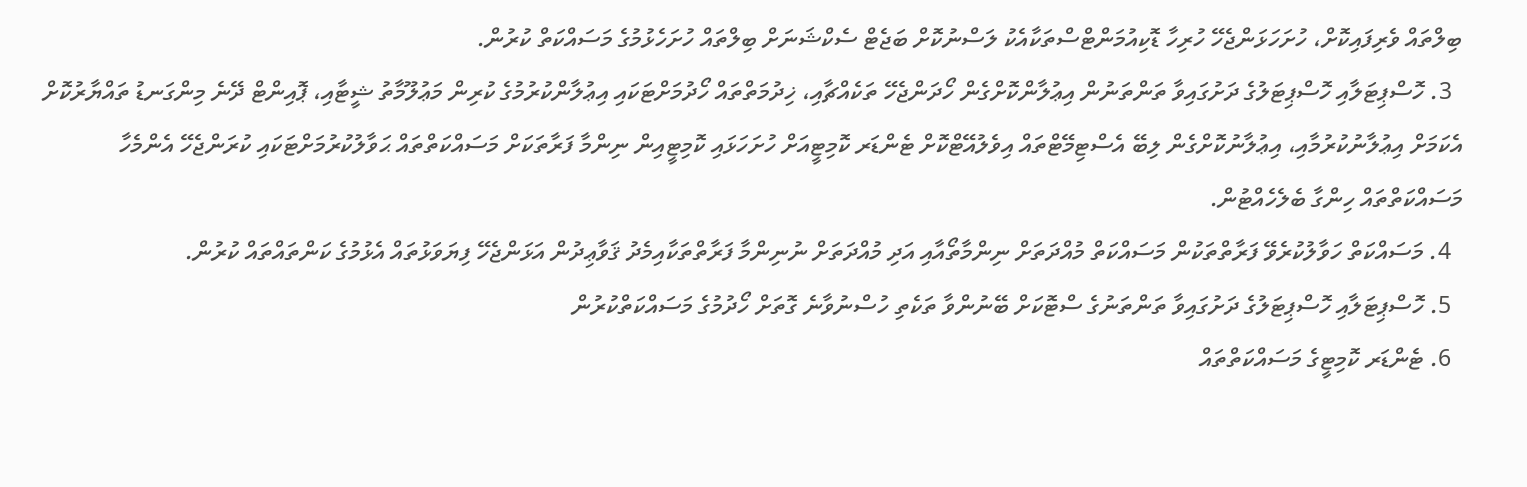ބިލްތައް ވެރިފައިކޮށް، ހުށަހަޅަންޖެހޭ ހުރިހާ ޑޮކިއުމަންޓްސްތަކާއެކު ލަސްނުކޮށް ބަޖެޓް ސެކްޝަނަށް ބިލްތައް ހުށަހެޅުމުގެ މަސައްކަތް ކުރުން.
  3. ހޮސްޕިޓަލާއި ހޮސްޕިޓަލުގެ ދަށުގައިވާ ތަންތަނުން އިޢުލާންކޮށްގެން ހޯދަންޖެހޭ ތަކެއްޗާއި، ޚިދުމަތްތައް ހޯދުމަށްޓަކައި އިޢުލާންކުރުމުގެ ކުރިން މަޢުލޫމާތު ޝީޓާއި، ޕޮއިންޓް ދޭނެ މިންގަނޑު ތައްޔާރުކޮށް އެކަމަށް އިޢުލާނުކުރުމާއި، އިޢުލާނުކޮށްގެން ލިބޭ އެސްޓިމޭޓްތައް އިވެލުއޭޓްކޮށް ޓެންޑަރ ކޮމިޓީއަށް ހުށަހަޅައި ކޮމިޓީއިން ނިންމާ ފަރާތަކަށް މަސައްކަތްތައް ޙަވާލުކުރުމަށްޓަކައި ކުރަންޖެހޭ އެންމެހާ މަސައްކަތްތައް ހިންގާ ބެލެހެއްޓުން.
  4. މަސައްކަތް ހަވާލުކުރެވޭ ފަރާތްތަކުން މަސައްކަތް މުއްދަތަށް ނިންމާތޯއާއި އަދި މުއްދަތަށް ނުނިންމާ ފަރާތްތަކާއިމެދު ޤަވާޢިދުން އަޅަންޖެހޭ ފިޔަވަޅުތައް އެޅުމުގެ ކަންތައްތައް ކުރުން.
  5. ހޮސްޕިޓަލާއި ހޮސްޕިޓަލުގެ ދަށުގައިވާ ތަންތަނުގެ ސްޓޮކަށް ބޭނުންވާ ތަކެތި ހުސްނުވާނެ ގޮތަށް ހޯދުމުގެ މަސައްކަތްކުރުން
  6. ޓެންޑަރ ކޮމިޓީގެ މަސައްކަތްތައް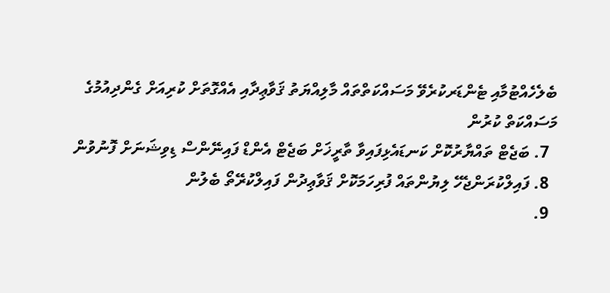ބެލެހެއްޓުމާއި ޓެންޑަރކުރެވޭ މަސައްކަތްތައް މާލިއްޔަތު ޤަވާޢިދާއި އެއްގޮތަށް ކުރިއަށް ގެންދިއުމުގެ މަސައްކަތް ކުރުން
  7. ބަޖެޓް ތައްޔާރުކޮށް ކަނޑައެޅިފައިވާ ތާރީޚަށް ބަޖެޓް އެންޑް ފައިނޭންސް ޑިވިޝަނަށް ފޮނުވުން
  8. ފައިލްކުރަންޖެހޭ ލިޔުންތައް ފުރިހަމަކޮށް ޤަވާޢިދުން ފައިލްކުރޭތޯ ބެލުން
  9.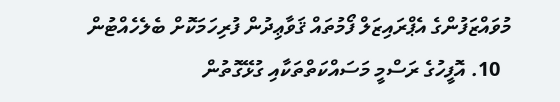މުވައްޒަފުންގެ އެޕްރައިޒަލް ފޯމުތައް ޤަވާޢިދުން ފުރިހަމަކޮށް ބެލެހެއްޓުން
  10. އޮފީހުގެ ރަސްމީ މަސައްކަތްތަކާއި ގުޅޭގޮތުން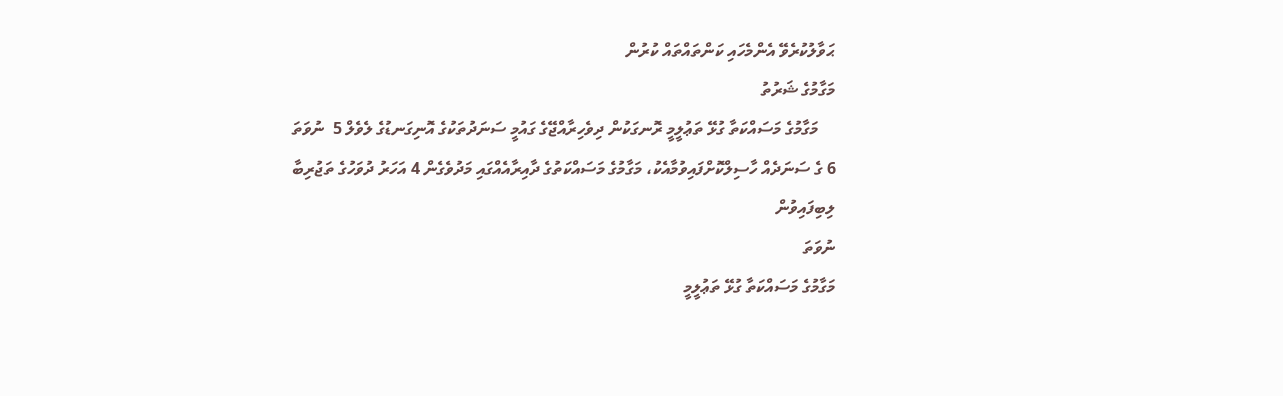ޙަވާލުކުރެވޭ އެންމެހައި ކަންތައްތައް ކުރުން
މަގާމުގެ ޝަރުތު
    މަގާމުގެ މަސައްކަތާ ގުޅޭ ތަޢުލީމީ ރޮނގަކުން ދިވެހިރާއްޖޭގެ ގައުމީ ސަނަދުތަކުގެ އޮނިގަނޑުގެ ލެވެލް 5  ނުވަތަ 6 ގެ ސަނަދެއް ހާސިލްކޮށްފައިވުމާއެކު، މަގާމުގެ މަސައްކަތުގެ ދާއިރާއެއްގައި މަދުވެގެން 4 އަހަރު ދުވަހުގެ ތަޖުރިބާ ލިބިފައިވުން
ނުވަތަ
މަގާމުގެ މަސައްކަތާ ގުޅޭ ތަޢުލީމީ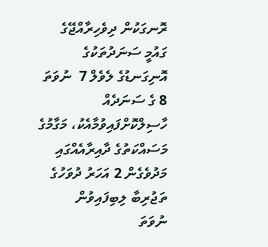ރޮނގަކުން ދިވެހިރާއްޖޭގެ ގައުމީ ސަނަދުތަކުގެ އޮނިގަނޑުގެ ލެވެލް 7  ނުވަތަ 8 ގެ ސަނަދެއް ހާސިލްކޮށްފައިވުމާއެކު، މަގާމުގެ މަސައްކަތުގެ ދާއިރާއެއްގައި މަދުވެގެން 2 އަހަރު ދުވަހުގެ ތަޖުރިބާ ލިބިފައިވުން
ނުވަތަ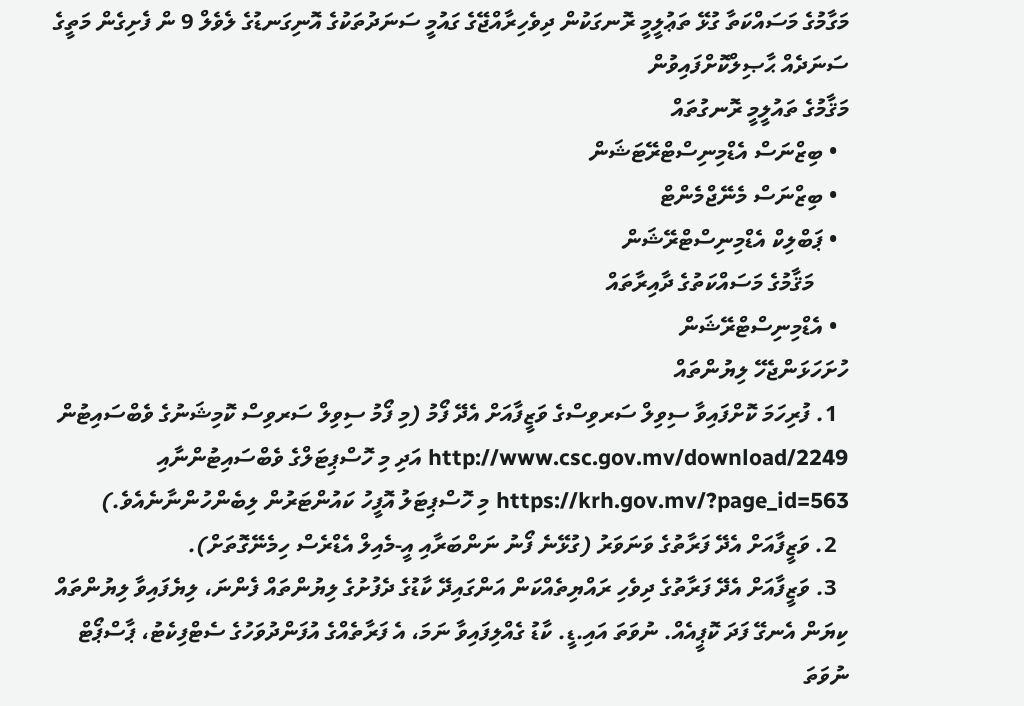މަގާމުގެ މަސައްކަތާ ގުޅޭ ތަޢުލީމީ ރޮނގަކުން ދިވެހިރާއްޖޭގެ ގައުމީ ސަނަދުތަކުގެ އޮނިގަނޑުގެ ލެވެލް 9 ން ފެށިގެން މަތީގެ ސަނަދެއް ޙާޞިލްކޮށްފައިވުން
މަޤާމުގެ ތައުލީމީ ރޮނގުތައް
  • ބިޒްނަސް އެޑްމިނިސްޓްރޭޓަޝަން
  • ބިޒްނަސް މެނޭޖްމެންޓް
  • ޕަބްލިކް އެޑްމިނިސްޓްރޭޝަން
      މަޤާމުގެ މަސައްކަތުގެ ދާއިރާތައް
  • އެޑްމިނިސްޓްރޭޝަން
ހުށަހަޅަންޖެހޭ ލިޔުންތައް
  1. ފުރިހަމަ ކޮށްފައިވާ ސިވިލް ސަރވިސްގެ ވަޒީފާއަށް އެދޭ ފޯމު (މި ފޯމު ސިވިލް ސަރވިސް ކޮމިޝަނުގެ ވެބްސައިޓުން http://www.csc.gov.mv/download/2249 އަދި މި ހޮސްޕިޓަލްގެ ވެބްސައިޓުންނާއި https://krh.gov.mv/?page_id=563 މި ހޮސްޕިޓަލު އޮފީހު ކައުންޓަރުން ލިބެންހުންނާނެއެވެ.)
  2. ވަޒީފާއަށް އެދޭ ފަރާތުގެ ވަނަވަރު (ގުޅޭނެ ފޯނު ނަންބަރާއި އީ-މެއިލް އެޑްރެސް ހިމެނޭގޮތަށް).
  3. ވަޒީފާއަށް އެދޭ ފަރާތުގެ ދިވެހި ރައްޔިތެއްކަން އަންގައިދޭ ކާޑުގެ ދެފުށުގެ ލިޔުންތައް ފެންނަ، ލިޔެފައިވާ ލިޔުންތައް ކިޔަން އެނގޭ ފަދަ ކޮޕީއެއް. ނުވަތަ އައި.ޑީ. ކާޑު ގެއްލިފައިވާ ނަމަ، އެ ފަރާތެއްގެ އުފަންދުވަހުގެ ސެޓްފިކެޓު، ޕާސްޕޯޓް ނުވަތަ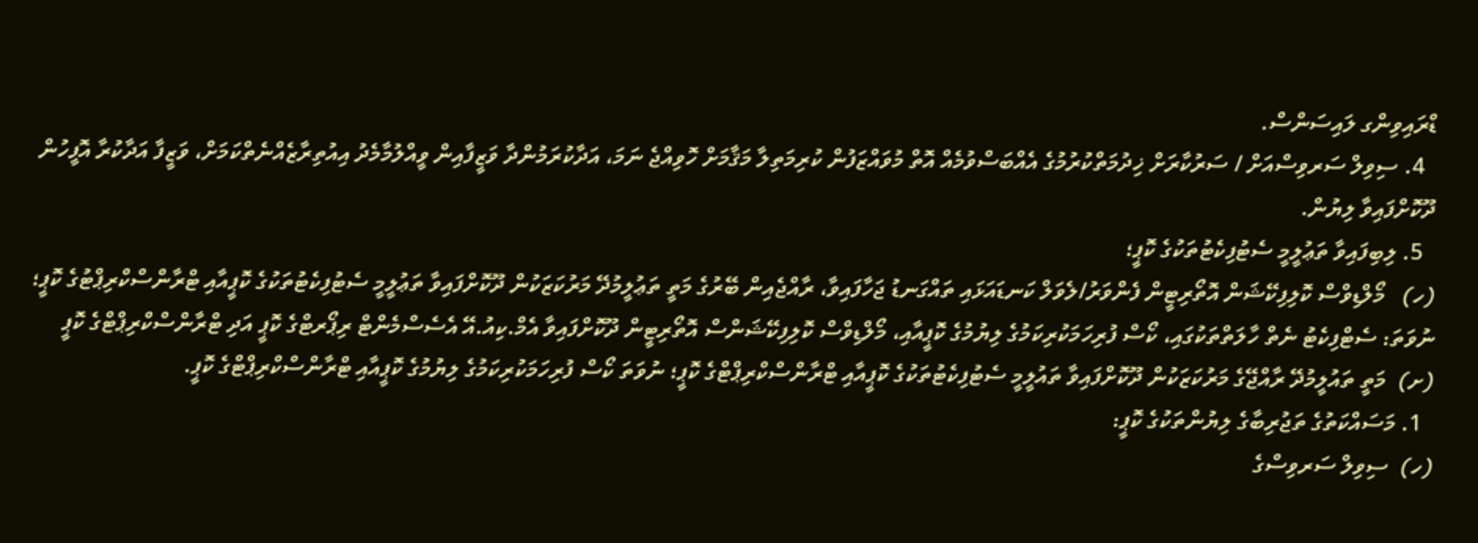ޑްރައިވިންގ ލައިސަންސް.
  4. ސިވިލް ސަރވިސްއަށް / ސަރުކާރަށް ޚިދުމަތްކުރުމުގެ އެއްބަސްވުމެއް އޮތް މުވައްޒަފުން ކުރިމަތިލާ މަޤާމަށް ހޮވިއްޖެ ނަމަ، އަދާކުރަމުންދާ ވަޒީފާއިން ވީއްލުމާމެދު އިއުތިރާޒެއްނެތްކަމަށް، ވަޒީފާ އަދާކުރާ އޮފީހުން ދޫކޮށްފައިވާ ލިޔުން.
  5. ލިބިފައިވާ ތަޢުލީމީ ސެޓުފިކެޓުތަކުގެ ކޮޕީ؛
(ހ)   މޯލްޑިވްސް ކޮލިފިކޭޝަން އޮތޯރިޓީން ފެންވަރު/ލެވަލް ކަނޑައަޅައި ތައްގަނޑު ޖަހާފައިވާ، ރާއްޖެއިން ބޭރުގެ މަތީ ތަޢުލީމުދޭ މަރުކަޒަކުން ދޫކޮށްފައިވާ ތަޢުލީމީ ސެޓުފިކެޓުތަކުގެ ކޮޕީއާއި ޓްރާންސްކްރިޕްޓުގެ ކޮޕީ؛ ނުވަތަ: ސެޓްފިކެޓު ނެތް ހާލަތްތަކުގައި، ކޯސް ފުރިހަމަކުރިކަމުގެ ލިޔުމުގެ ކޮޕީއާއި، މޯލްޑިވްސް ކޮލިފިކޭޝަންސް އޮތޯރިޓީން ދޫކޮށްފައިވާ އެމް.ކިއު.އޭ އެސެސްމެންޓް ރިޕޯރޓްގެ ކޮޕީ އަދި ޓްރާންސްކްރިޕްޓްގެ ކޮޕީ
(ށ)  މަތީ ތައުލީމުދޭ ރާއްޖޭގެ މަރުކަޒަކުން ދޫކޮށްފައިވާ ތައުލީމީ ސެޓުފިކެޓުތަކުގެ ކޮޕީއާއި ޓްރާންސްކްރިޕްޓްގެ ކޮޕީ؛ ނުވަތަ ކޯސް ފުރިހަމަކުރިކަމުގެ ލިޔުމުގެ ކޮޕީއާއި ޓްރާންސްކްރިޕްޓްގެ ކޮޕީ.
  1. މަސައްކަތުގެ ތަޖުރިބާގެ ލިޔުންތަކުގެ ކޮޕީ:
(ހ)  ސިވިލް ސަރވިސްގެ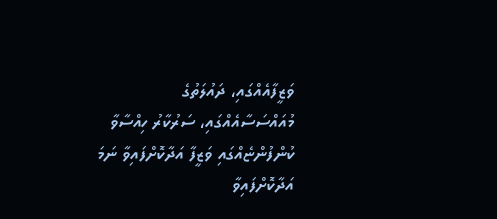ވަޒީފާއެއްގައި، ދައުލަތުގެ މުއައްސަސާއެއްގައި، ސަރުކާރު ހިއްސާވާ ކުންފުންޏެއްގައި ވަޒީފާ އަދާކޮށްފައިވާ ނަމަ އަދާކޮށްފައިވާ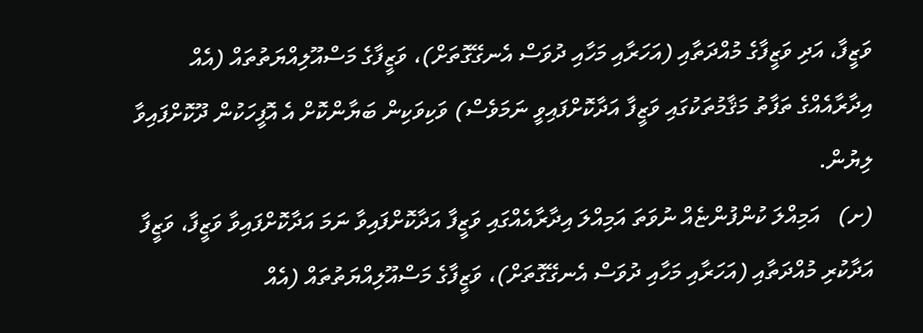ވަޒީފާ، އަދި ވަޒީފާގެ މުއްދަތާއި (އަހަރާއި މަހާއި ދުވަސް އެނގޭގޮތަށް)، ވަޒީފާގެ މަސްއޫލިއްޔަތުތައް (އެއް އިދާރާއެއްގެ ތަފާތު މަޤާމުތަކުގައި ވަޒީފާ އަދާކޮށްފައިވީ ނަމަވެސް) ވަކިވަކިން ބަޔާންކޮށް އެ އޮފީހަކުން ދޫކޮށްފައިވާ ލިޔުން.
(ށ)   އަމިއްލަ ކުންފުންޏެއް ނުވަތަ އަމިއްލަ އިދާރާއެއްގައި ވަޒީފާ އަދާކޮށްފައިވާ ނަމަ އަދާކޮށްފައިވާ ވަޒީފާ، ވަޒީފާ އަދާކުރި މުއްދަތާއި (އަހަރާއި މަހާއި ދުވަސް އެނގޭގޮތަށް)، ވަޒީފާގެ މަސްއޫލިއްޔަތުތައް (އެއް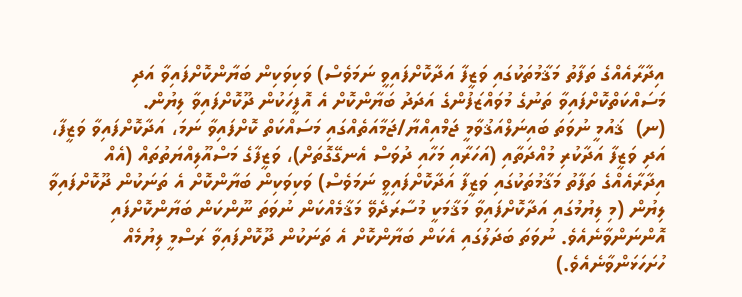އިދާރާއެއްގެ ތަފާތު މަޤާމުތަކުގައި ވަޒީފާ އަދާކޮށްފައިވީ ނަމަވެސް) ވަކިވަކިން ބަޔާންކޮށްފައިވާ އަދި މަސައްކަތްކޮށްފައިވާ ތަނުގެ މުވައްޒަފުންގެ އަދަދު ބަޔާންކޮށް އެ އޮފީހަކުން ދޫކޮށްފައިވާ ލިޔުން.
(ނ)  ޤައުމީ ނުވަތަ ބައިނަލްއަޤުވާމީ ޖަމްއިއްޔާ/ޖަމާއަތެއްގައި މަސައްކަތް ކޮށްފައިވާ ނަމަ، އަދާކޮށްފައިވާ ވަޒީފާ، އަދި ވަޒީފާ އަދާކުރި މުއްދަތާއި (އަހަރާއި މަހާއި ދުވަސް އެނގޭގޮތަށް)، ވަޒީފާގެ މަސްއޫލިއްޔަތުތައް (އެއް އިދާރާއެއްގެ ތަފާތު މަޤާމުތަކުގައި ވަޒީފާ އަދާކޮށްފައިވީ ނަމަވެސް) ވަކިވަކިން ބަޔާންކޮށް އެ ތަނަކުން ދޫކޮށްފައިވާ ލިޔުން (މި ލިޔުމުގައި އަދާކޮށްފައިވާ މަޤާމަކީ މުސާރަދެވޭ މަޤާމެއްކަން ނުވަތަ ނޫންކަން ބަޔާންކޮށްފައި އޮންނަންވާނެއެވެ. ނުވަތަ ބަދަލުގައި އެކަން ބަޔާންކޮށް އެ ތަނަކުން ދޫކޮށްފައިވާ ރަސްމީ ލިޔުމެއް ހުށަހަޅަންވާނެއެވެ.)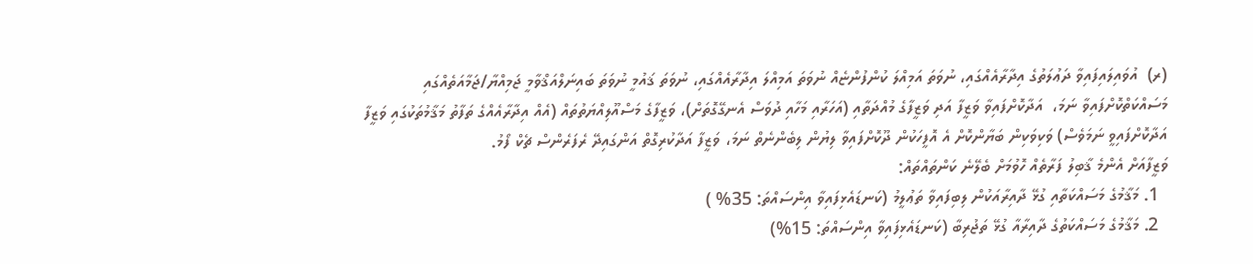(ރ)  އުވައިލައިފައިވާ ދަޢުލަތުގެ އިދާރާއެއްގައި، ނުވަތަ އަމިއްލަ ކުންފުންޏެއް ނުވަތަ އަމިއްލަ އިދާރާއެއްގައި، ނުވަތަ ޤައުމީ ނުވަތަ ބައިނަލްއަޤްވާމީ ޖަމިއްޔާ/ޖަމާއަތެއްގައި މަސައްކަތްކޮށްފައިވާ ނަމަ،  އަދާކޮށްފައިވާ ވަޒީފާ އަދި ވަޒީފާގެ މުއްދަތާއި (އަހަރާއި މަހާއި ދުވަސް އެނގޭގޮތަށް)، ވަޒީފާގެ މަސްއޫލިއްޔަތުތައް (އެއް އިދާރާއެއްގެ ތަފާތު މަޤާމުތަކުގައި ވަޒީފާ އަދާކޮށްފައިވީ ނަމަވެސް) ވަކިވަކިން ބަޔާންކޮށް އެ އޮފީހަކުން ދޫކޮށްފައިވާ ލިޔުން ލިބެންނެތް ނަމަ، ވަޒީފާ އަދާކުރިގޮތް އަންގައިދޭ ރެފަރެންސް ޗެކް ފޯމު.
ވަޒީފާއަށް އެންމެ ޤާބިލު ފަރާތެއް ހޮވުމަށް ބެލޭނެ ކަންތައްތައް:
  1. މަޤާމުގެ މަސައްކަތާއި ގުޅޭ ދާއިރާއަކުން ލިބިފައިވާ ތަޢުލީމު (ކަނޑައެޅިފައިވާ އިންސައްތަ: 35% )
  2. މަޤާމުގެ މަސައްކަތުގެ ދާއިރާއާ ގުޅޭ ތަޖުރިބާ (ކަނޑައެޅިފައިވާ އިންސައްތަ: 15%)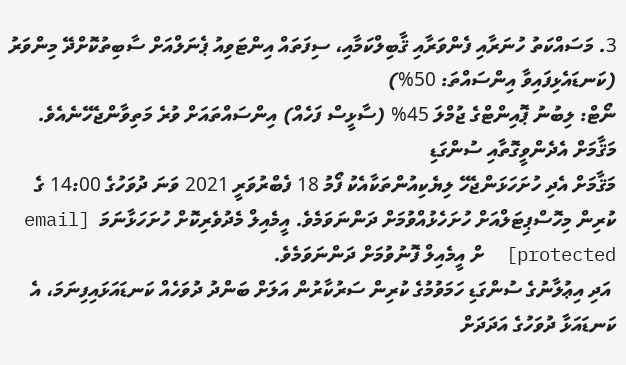3. މަސައްކަތު ހުނަރާއި ފެންވަރާއި ޤާބިލްކަމާއި، ސިފަތައް އިންޓަވިއު ޕެނަލްއަށް ސާބިތުކޮށްދޭ މިންވަރު (ކަނޑައެޅިފައިވާ އިންސައްތަ: 50%)
ނޯޓް: ލިބުނު ޕޮއިންޓްގެ ޖުމްލަ 45% (ސާޅީސް ފަހެއް) އިންސައްތައަށް ވުރެ މަތިވާންޖެހޭނެއެވެ.
މަޤާމަށް އެދެންވީގޮތާއި ސުންގަޑި
މަޤާމަށް އެދި ހުށަހަޅަންޖެހޭ ލިޔެކިއުންތަކާއެކު ފޯމު 18 ފެބްރުވަރީ 2021 ވަނަ ދުވަހުގެ 14:00 ގެ ކުރިން މިހޮސްޕިޓަލްއަށް ހުށަހެޅުއްވުމަށް ދަންނަވަމެވެ. އީމެއިލް މެދުވެރިކޮށް ހުށަހަޅާނަމަ  [email protected]  ށް އީމެއިލް ފޮނުވުމަށް ދަންނަވަމެވެ.
 އަދި އިޢުލާނުގެ ސުންގަޑި ހަމަވުމުގެ ކުރިން ސަރުކާރުން އަލަށް ބަންދު ދުވަހެއް ކަނޑައަޅައިފިނަމަ، އެ ކަނޑައަޅާ ދުވަހުގެ އަދަދަށް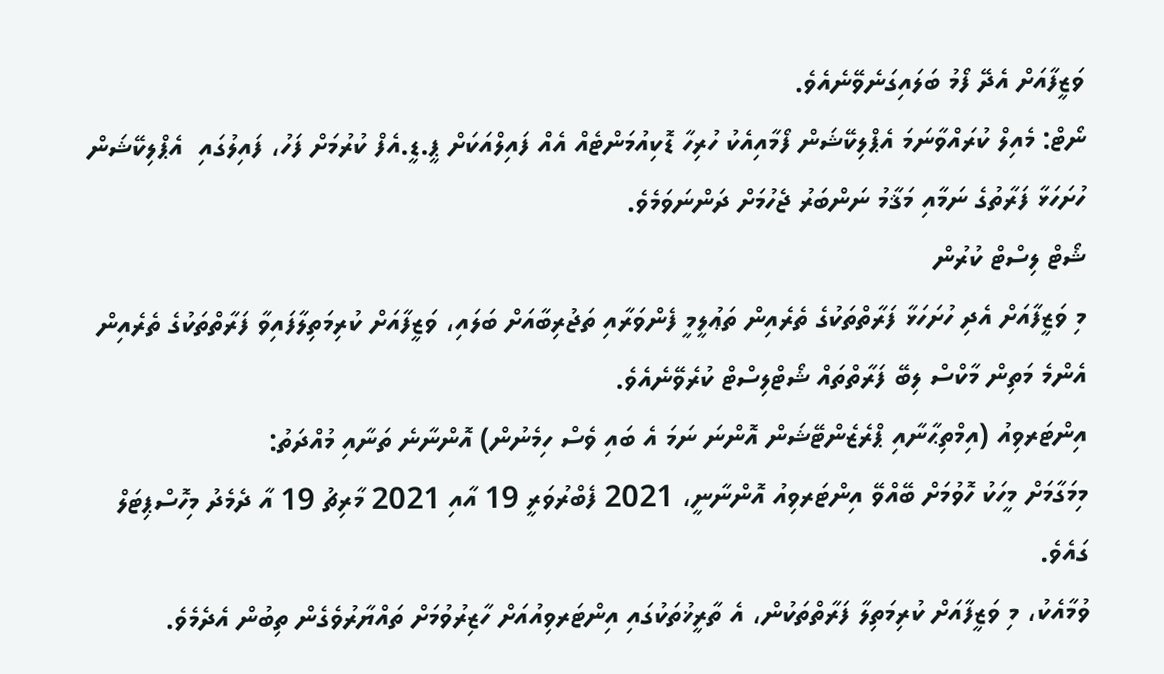ވަޒީފާއަށް އެދޭ ފޯމު ބަލައިގަނެވޭނެއެވެ.
ނޯޓް: މެއިލް ކުރައްވާނަމަ އެޕްލިކޭޝަން ފޯމާއިއެކު ހުރިހާ ޑޮކިއުމަންޓެއް އެއް ފައިލްއަކަށް ޕީ.ޑީ.އެފް ކުރުމަށް ފަހު، ފައިލުގައި  އެޕްލިކޭޝަން ހުށަހަޅާ ފަރާތުގެ ނަމާއި މަޤާމު ނަންބަރު ޖެހުމަށް ދަންނަވަމެވެ.
ޝޯޓް ލިސްޓް ކުރުން
މި ވަޒީފާއަށް އެދި ހުށަހަޅާ ފަރާތްތަކުގެ ތެރެއިން ތަޢުލީމީ ފެންވަރާއި ތަޖުރިބާއަށް ބަލައި، ވަޒީފާއަށް ކުރިމަތިލާފައިވާ ފަރާތްތަކުގެ ތެރެއިން އެންމެ މަތިން މާކްސް ލިބޭ ފަރާތްތައް ޝޯޓްލިސްޓް ކުރެވޭނެއެވެ.
އިންޓަރވިއު (އިމްތިޙާނާއި ޕްރެޒެންޓޭޝަން އޮންނަ ނަމަ އެ ބައި ވެސް ހިމެނުން) އޮންނާނެ ތަނާއި މުއްދަތު:
މިމަގާމަށް މީހަކު ހޮވުމަށް ބޭއްވޭ އިންޓަރވިއު އޮންނާނީ، 2021 ފެބްރުވަރީ 19 އާއި 2021 މާރިޗު 19 އާ ދެމެދު މިހޮސްޕިޓަލް ގައެވެ.
ވުމާއެކު، މި ވަޒީފާއަށް ކުރިމަތިލާ ފަރާތްތަކުން، އެ ތާރީޚުތަކުގައި އިންޓަރވިއުއަށް ހާޒިރުވުމަށް ތައްޔާރުވެގެން ތިބުން އެދެމެވެ.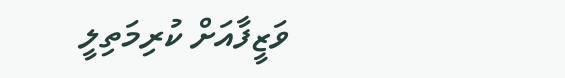ވަޒީފާއަށް ކުރިމަތިލީ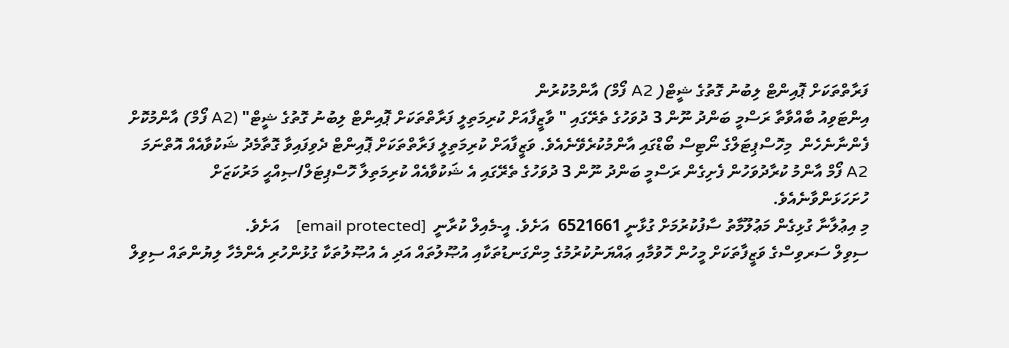ފަރާތްތަކަށް ޕޮއިންޓް ލިބުނު ގޮތުގެ ޝީޓް( A2 ފޯމް) އާންމުކުރުން
އިންޓަވިއު ބާއްވާތާ ރަސްމީ ބަންދު ނޫން 3 ދުވަހުގެ ތެރޭގައި " ވާޒީފާއަށް ކުރިމަތިލީ ފަރާތްތަކަށް ޕޮއިންޓް ލިބުނު ގޮތުގެ ޝީޓް" (A2 ފޯމް) އާންމުކޮށް ފެންނާނެހެން  މިހޮސްޕިޓަލްގެ ނޯޓިސް ބޯޑްގައި އާންމުކުރެވޭނެއެވެ. ވަޒީފާއަށް ކުރިމަތިލީ ފަރާތްތަކަށް ޕޮއިންޓް ދެވިފައިވާ ގޮތާމެދު ޝަކުވާއެއް އޮތްނަމަ A2 ފޯމް އާންމު ކުރާދުވަހުން ފެށިގެން ރަސްމީ ބަންދު ނޫން 3 ދުވަހުގެ ތެރޭގައި އެ ޝަކުވާއެއް ކުރިމަތިލާ ހޮސްޕިޓަލް/ޞިއްޙީ މަރުކަޒަށް ހުށަހަޅަންވާނެއެވެ.
މި އިޢުލާނާ ގުޅިގެން މަޢުލޫމާތު ސާފުކުރުމަށް ގުޅާނީ 6521661  އަށެވެ. އީ-މެއިލް ކުރާނީ  [email protected]    އަށެވެ.
ސިވިލް ސަރވިސްގެ ވަޒީފާތަކަށް މީހުން ހޮވުމާއި ޢައްޔަނުކުރުމުގެ މިންގަނޑުތަކާއި އުޞޫލުތައް އަދި އެ އުޞޫލުތަކާ ގުޅުންހުރި އެންމެހާ ލިޔުންތައް ސިވިލް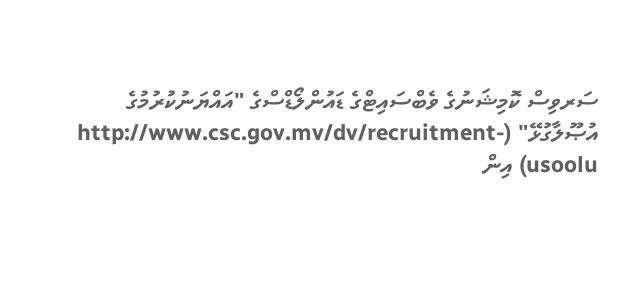ސަރވިސް ކޮމިޝަނުގެ ވެބްސައިޓްގެ ޑައުންލޯޑްސްގެ "އައްޔަނުކުރުމުގެ އުޞޫލާގުޅޭ" (http://www.csc.gov.mv/dv/recruitment-usoolu) އިން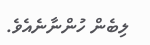ލިބެން ހުންނާނެއެވެ.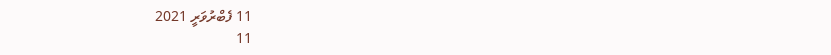11 ފެބްރުވަރީ 2021
11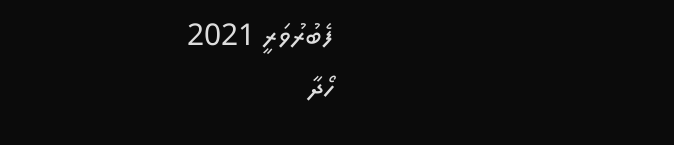ފެބުރުވަރީ 2021
ހޯދާ